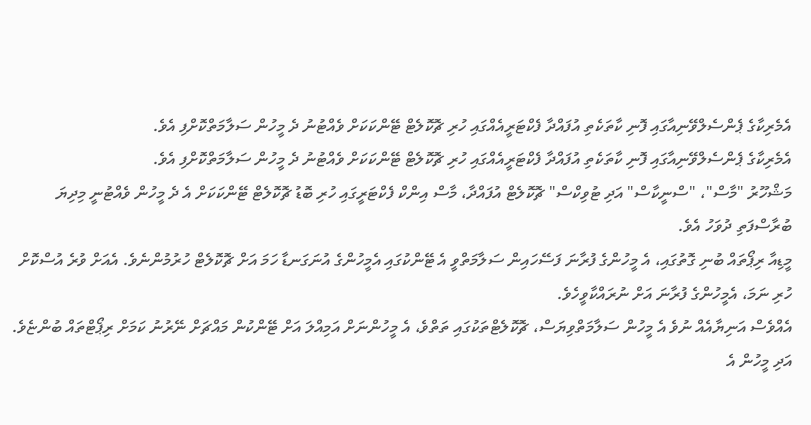އެމެރިކާގެ ޕެންސެލްވޭނިއާގައި ފޮނި ކާތަކެތި އުފައްދާ ފެކްޓަރީއެއްގައި ހުރި ޗޮކޮލެޓް ޓޭންކަކަށް ވެއްޓުނު ދެ މީހުން ސަލާމަތްކޮށްފި އެވެ.
އެމެރިކާގެ ޕެންސެލްވޭނިއާގައި ފޮނި ކާތަކެތި އުފައްދާ ފެކްޓަރީއެއްގައި ހުރި ޗޮކޮލެޓް ޓޭންކަކަށް ވެއްޓުނު ދެ މީހުން ސަލާމަތްކޮށްފި އެވެ.
މަޝްހޫރު "މާސް"، "ސްނީކާސް" އަދި ޓުވިކްސް" ޗޮކޮލެޓް އުފައްދާ، މާސް އިންކް ފެކްޓަރީގައި ހުރި ބޮޑު ޗޮކޮލެޓް ޓޭންކަކަށް އެ ދެ މީހުން ވެއްޓުނީ މިދިޔަ ބުރާސްފަތި ދުވަހު އެވެ.
މީޑިއާ ރިޕޯތައް ބުނި ގޮތުގައި، އެ މީހުންގެ ފުރާނަ ފަސޭހައިން ސަލާމަތްވީ އެ ޓޭންކުގައި އެމީހުންގެ އުނަގަނޑާ ހަމަ އަށް ޗޮކޮލެޓް ހުރުމުންނެވެ. އެއަށް ވުރެ އުސްކޮށް ހުރި ނަމަ، އެމީހުންގެ ފުރާނަ އަށް ނުރައްކާވީހެވެ.
އެއްވެސް އަނިޔާއެއް ނުވެ އެ މީހުން ސަލާމަތްވިޔަސް، ޗޮކޮލެޓްތަކުގައި ތަތްވެ، އެ މީހުންނަށް އަމިއްލަ އަށް ޓޭންކުން މައްޗަށް ނޭރުނު ކަމަށް ރިޕޯޓްތައް ބުންޏެވެ. އަދި މީހުން އެ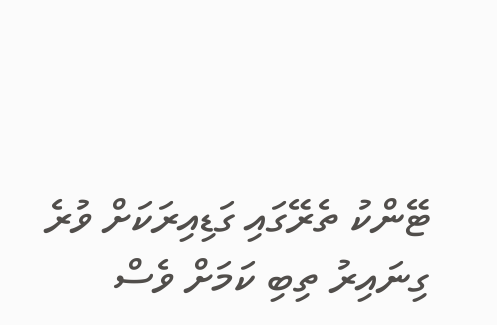ޓޭންކު ތެރޭގައި ގަޑިއިރަކަށް ވުރެ ގިނައިރު ތިބި ކަމަށް ވެސް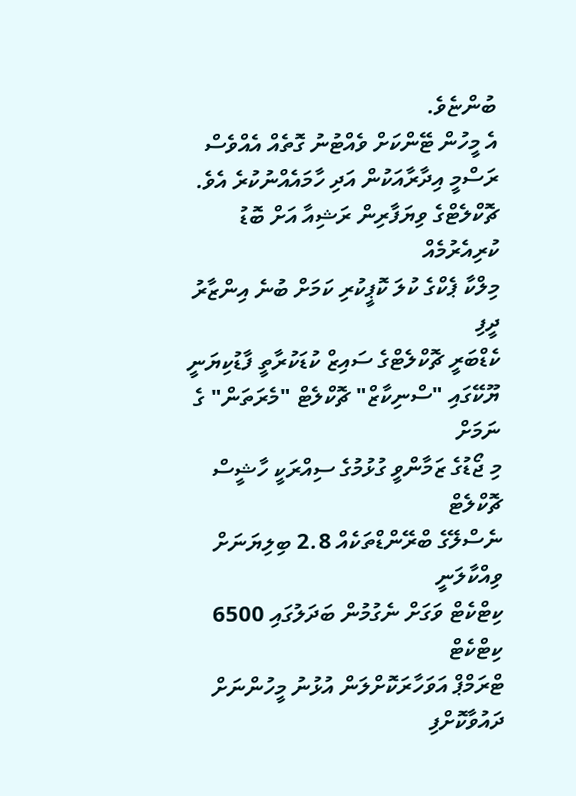ބުންޏެވެ.
އެ މީހުން ޓޭންކަށް ވެއްޓުނު ގޮތެއް އެއްވެސް ރަސްމީ އިދާރާއަކުން އަދި ހާމައެއްނުކުރެ އެވެ.
ޗޮކްލެޓްގެ ވިޔަފާރިން ރަޝިއާ އަށް ބޮޑު ކުރިއެރުމެއް
މިލްކާ ޕެކްގެ ކުލަ ކޮޕީކުރި ކަމަށް ބުނެ އިންޒާރު ދީފި
ކެޑްބަރީ ޗޮކްލެޓްގެ ސައިޒް ކުޑަކުރާތީ ފާޑުކިޔަނީ
ޔޫކޭގައި "ސްނިކާޒް" ޗޮކްލެޓް "މެރަތަން" ގެ ނަމަށް
މި ޖޯޑުގެ ޒަމާންވީ ގުޅުމުގެ ސިއްރަކީ ހާޝީސް ޗޮކްލެޓް
ނެސްލޭގެ ބްރޭންޑްތަކެއް 2.8 ބިލިޔަނަށް ވިއްކާލަނީ
ކިޓްކެޓް ވަގަށް ނެގުމުން ބަދަލުގައި 6500 ކިޓްކެޓް
ޓްރަމްޕް އަވަހާރަކޮށްލަން އުޅުނު މީހުންނަށް ދައުވާކޮށްފި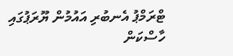ޓްރަމްޕު އެނބުރި އައުމުން ޔޫރަޕުގައި ހާސްކަން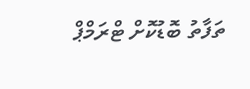ތަފާތު ބޮޑުކޮށް ޓްރަމްޕް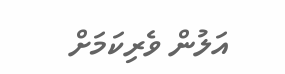އަލުން ވެރިކަމަށް